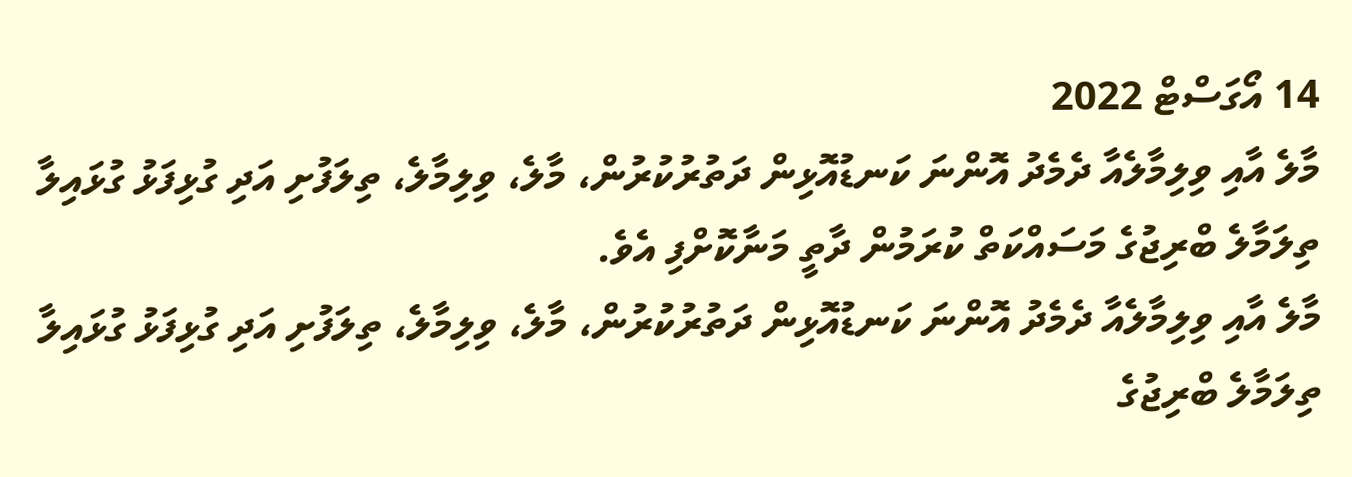14 އޯގަސްޓް 2022
މާލެ އާއި ވިލިމާލެއާ ދެމެދު އޮންނަ ކަނޑުއޮޅިން ދަތުރުކުރުން، މާލެ، ވިލިމާލެ، ތިލަފުށި އަދި ގުޅިފަޅު ގުޅައިލާ ތިލަމާލެ ބްރިޖުގެ މަސައްކަތް ކުރަމުން ދާތީ މަނާކޮށްފި އެވެ.
މާލެ އާއި ވިލިމާލެއާ ދެމެދު އޮންނަ ކަނޑުއޮޅިން ދަތުރުކުރުން، މާލެ، ވިލިމާލެ، ތިލަފުށި އަދި ގުޅިފަޅު ގުޅައިލާ ތިލަމާލެ ބްރިޖުގެ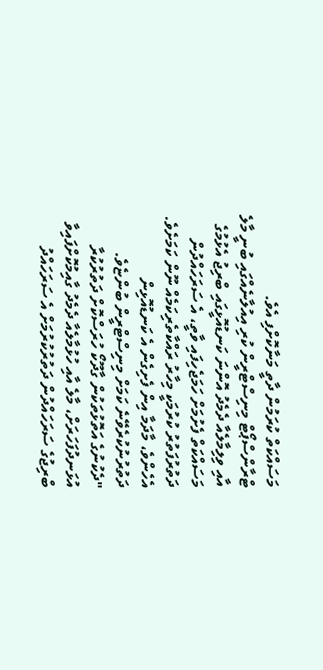މަސައްކަތް ކުރަމުން ދާތީ މަނާކޮށްފި އެވެ.
ޓްރާންސްޕޯޓް މިނިސްޓްރީން ކުރި އިއުލާނެއްގައި ބުނީ މާލެ އާއި ވިލިމާލެއާ ދެމެދު އޮންނަ ކަނޑުއޮޅީގައި ބްރިޖު އެޅުމުގެ މަސައްކަތް ފެށުމަށް ހަމަޖެހިފައި ވާތީ، އެ ސަރަހައްދުން ދަތުރުފަތުރު ކުރުމަކީ މިހާރު ރައްކާތެރިކަމެއް ނޫން ކަމަށެވެ.
އެހެންވެ، މާދަމާ އިން ފެށިގެން އެ ކަނޑުއޮޅިން ދަތުރުނުކުރެވޭނެ ކަމަށް މިނިސްޓްރީން ބުންޏެވެ.
"ދެކުނުގެ އަތޮޅުތަކުން ގާދޫކޯ ހުރަސްކޮށް ދަތުރުކުރާ އުޅަނދުފަހަރަށް، މާލެ އާއި ހުޅުމާލެއާ ދެމެދު ގާއިމުކޮށްފައިވާ ބްރިޖުގެ ސަރަހައްދުން ދަތުރުކުރުމަށް އެ ސަރަހައްދު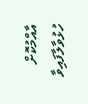އާއްމުކޮށް ހުޅުވާލާފައިވާ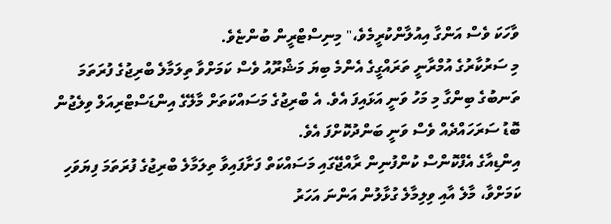ވާހަކަ ވެސް އަންގާ އިއުލާންކުރީމެވެ،" މިނިސްޓްރީން ބުންޏެވެ.
މި ސަރުކާރުގެ އުމްރާނީ ތަރައްގީގެ އެންމެ ބިޔަ މަޝްރޫއު ވެސް ކަމަށްވާ ތިލަމާލެ ބްރިޖުގެ ފުރަތަމަ ތަނބުގެ ބިންގާ މި މަހު ވަނީ އަޅައިފަ އެވެ. އެ ބްރިޖުގެ މަސައްކަތަށް މާލޭގެ އިންޑަސްޓްރިއަލް ވިލެޖުން ބޮޑު ސަރަހައްދެއް ވެސް ވަނީ ބަންދުކޮށްފަ އެވެ.
އިންޑިއާގެ އެފްކޮންސް ކުންފުނިން ރާއްޖޭގައި މަސައްކަތް ފަށާފައިވާ ތިލަމާލެ ބްރިޖުގެ ފުރަތަމަ ފިޔަވަހި ކަމަށްވާ، މާލެ އާއި ވިލިމާލެ ގުޅާލުން އަންނަ އަހަރު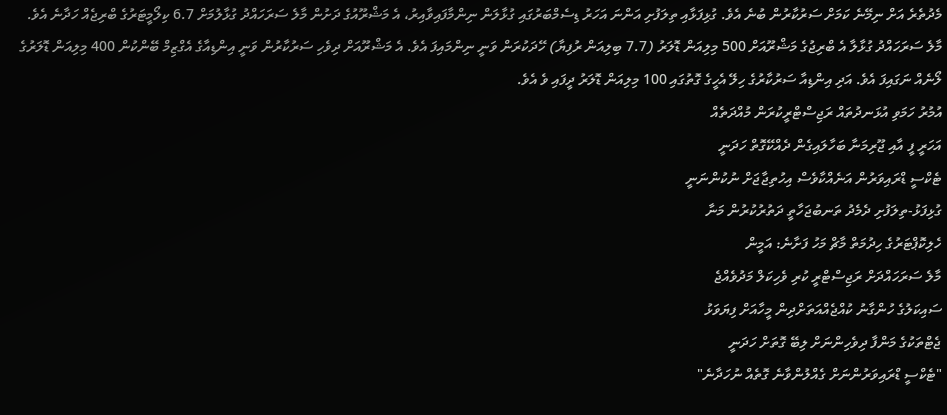މެދުތެރެ އަށް ނިމޭނެ ކަމަށް ސަރުކާރުން ބުނެ އެވެ. ގުޅިފަޅާއި ތިލަފުށި އަންނަ އަހަރު ޑިސެމްބަރުގައި ގުޅާލަން ނިންމާފައިވާއިރު، އެ މަޝްރޫއުގެ ދަށުން މާލެ ސަރަހައްދު ގުޅާލުމަށް 6.7 ކިލޯމީޓަރުގެ ބްރިޖެއް ހަދާނެ އެވެ.
މާލެ ސަރަހައްދު ގުޅާލާ އެ ބްރިޖުގެ މަޝްރޫއަށް 500 މިލިއަން ޑޮލަރު (7.7 ބިލިއަން ރުފިޔާ) ހޭދަކުރަން ވަނީ ނިންމައިފަ އެވެ. އެ މަޝްރޫއަށް ދިވެހި ސަރުކާރުން ވަނީ އިންޑިއާގެ އެގްޒިމް ބޭންކުން 400 މިލިއަން ޑޮލަރުގެ ލޯނެއް ނަގައިފަ އެވެ. އަދި އިންޑިއާ ސަރުކާރުގެ ހިލޭ އެހީގެ ގޮތުގައި 100 މިލިއަން ޑޮލަރު ދީފައި ވެ އެވެ.
އުމުރު ހަމަވި އުޅަނދުތައް ރަޖިސްޓްރީކުރަން މުއްދަތެއް
އަހަރީ ފީ އާއި ޖޫރިމަނާ ބަހާލައިގެން ދެއްކޭގޮތް ހަދަނީ
ޓެކްސީ ޑްރައިވަރުން އަނެއްކާވެސް އިހުތިޖާޖަށް ނުކުންނަނީ
ގުޅިފަޅު-ތިލަފުށި ދެމެދު ތަނބުޖަހާތީ ދަތުރުކުރުން މަނާ
ހެލިކޮޕްޓަރުގެ ހިދުމަތް މާޗް މަހު ފަށާނެ: އަމީން
މާލެ ސަރަހައްދަށް ރަޖިސްޓްރީ ކުރި ވެހިކަލް މަދުވެއްޖެ
ސައިކަލުގެ ހުންގާނު ކުއްޖެއްއަތަށްދިން މީހާއަށް ފިޔަވަޅު
ޖެޓްތަކުގެ މަންފާ ދިވެހިންނަށް ލިބޭ ގޮތަށް ހަދަނީ
"ޓެކްސީ ޑްރައިވަރުންނަށް ގެއްލުންވާނެ ގޮތެއް ނުހަދާނެ"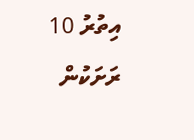އިތުރު 10 ރަށަކުން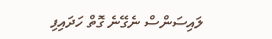ލައިސަންސް ނެގޭނެ ގޮތް ހަދައިފި